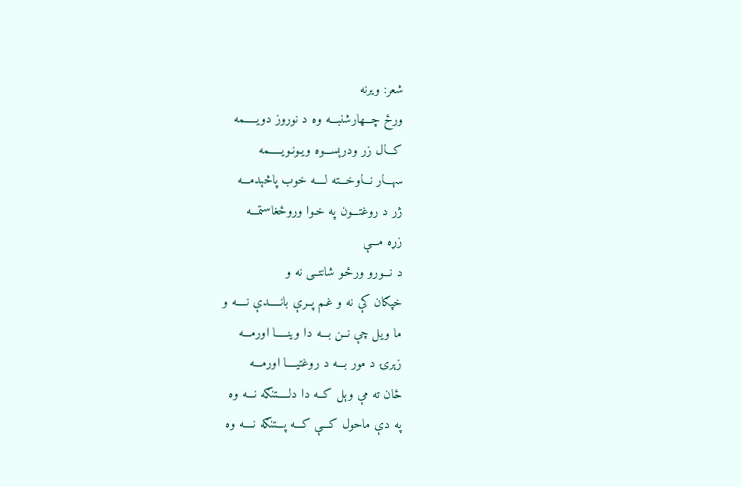شعر: ویرنه
ورځ چـــهارشنبـــه وه د نوروز دویـــــمه
کـــال زر ودرېســـوه ویـونـویـــــمه
سهـــار نـــاوخـــته لــــه خوب پاڅېدمـــه
ژر د روغتـــون په خـوا وروځغاستمـــه
زړه مـــې
د نـــورو ورځـو شانتــی نه و
خپګان کې نه و غـم پــرې بانـــــدې نــــه و
ما ویل چې نــن بـــه دا وینـــــا اورمـــه
زېرۍ د مور بـــه د روغتیــــا اورمـــه
ځان ته مې وېل کــه دا دلـــــتنګه نـــه وه
په دې ماحول کـــې کـــه پـــتنګه نــــه وه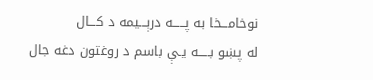نوخامـــخا به پـــــه درېـــیمه د کـــال
له پښو بـــــه یـې باسم د روغتون دغه جال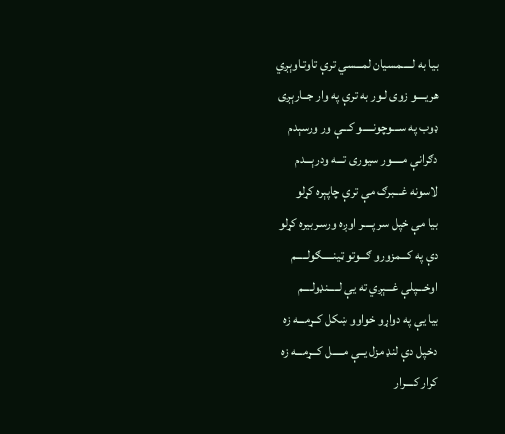بیا به لـــــمسیان لمـــسي ترې تاوتـاوېږي
هریــــو زوی لـور به ترې په وار جــارېږی
ډوب په ســـوچونـــــو کـــې ور ورسېدم
دګرانې مـــــور سیوری تـــه ودرېـــدم
لاسونه غـــبرګ مې ترې چاپېره کړلو
بیا مې خپل سر پــــر اوږه ورسـربیره کړلو
دې په کـــمزورو ګـــوتو ټینـــــګولـــــم
اوخـــپلې غـــېږي ته یې لـــــنډولــــم
بیا یې په دواړو خواوو ښکل کــړمـــه زه
دخپل دې لنډ مزل یــې مـــــل کـــړمـــه زه
کرار کــــرار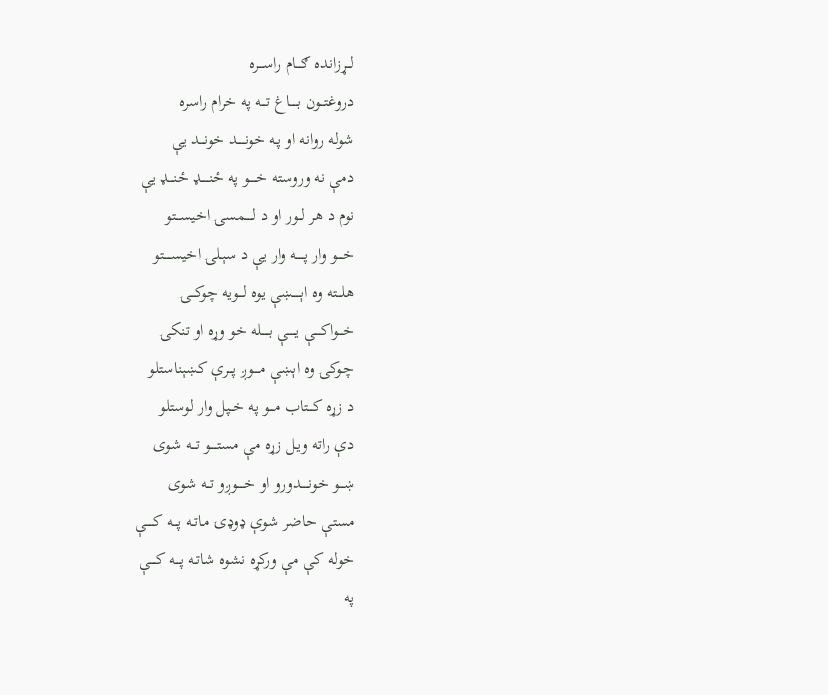لـــړزانده ګـــام راســـره
دروغتـــون بـــــاغ تـــه په خرام راسره
شوله روانه او پـه خونـــــد خونـــد یې
دمې نه وروسته خـــــو په ځنـــــډ ځنـــډ یې
نوم د هر لــور او د لـــــمسۍ اخیســـتو
خــــو وار پـــــه وار یې د سېـلۍ اخیســـــتو
هلـــته وه اېـــــښې یوه لـــویه چوکـــۍ
خـــواکــــې یـــــې بـــــله خو وړه او تنکۍ
چـوکۍ وه اېښې مــــوږ پـــرې کښېناستلو
د زړه کـــتاب مـــو په خــپل وار لوستلو
دې راته ویـل زړه مې مستــــو تـــه شوی
ښـــو خونـــــدورو او خـــــوږو تــه شوی
مستې حاضر شوې ډوډۍ مـاتـه پـــه کـــــې
خوله کې مې ورکړه نشوه شاتـه پـــه کــــې
په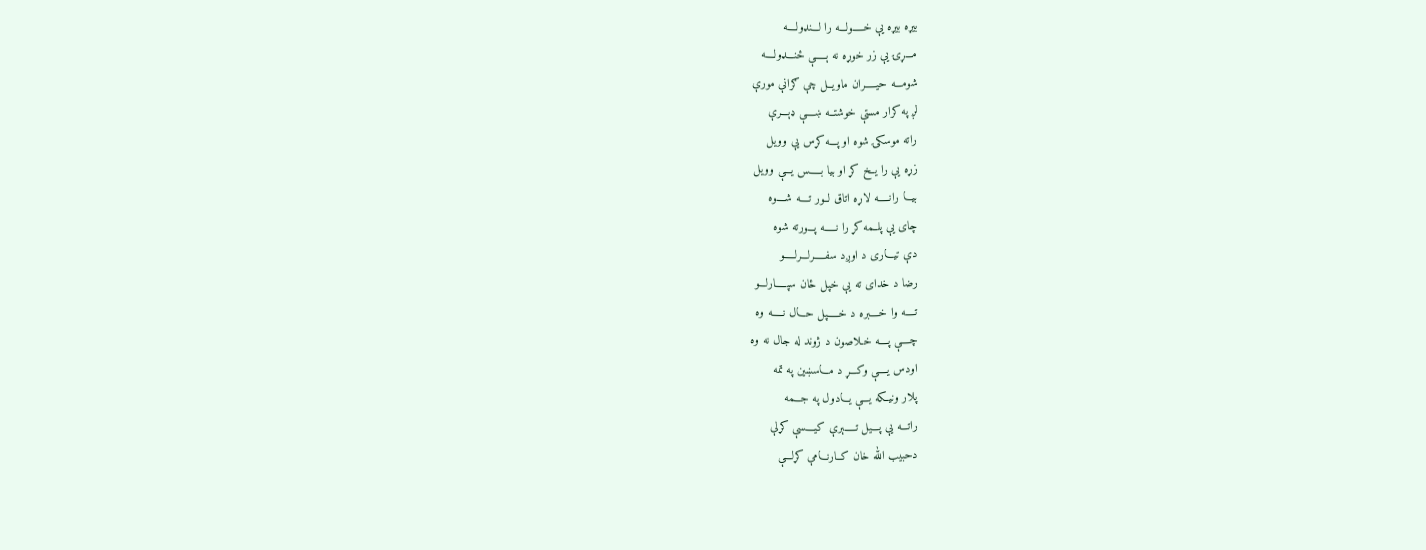بیړه بیړه یې خـــــولـــه را لـــنډولــــه
مـــړۍ یې زر خوړه نه ېـــــې ځنـــډولــــه
شومـــه حیـــــران ماویــل چې ګرانې مورې
لږ په کرار مستې خوشتــه ښــــې ډېـــرې
راته موسکۍ شوه او پـــه کړس یې وویل
زړه یې را یــخ کړ او بیا بـــــس یـــې وویل
بیـــا رانـــــه لاړه اتاق لــور تــــه شــــوه
چای یې پلــمه کړ را نـــــه پـــورته شوه
دې تیـــاری د اوږد سفـــــرلـــرلـــــو
رضا د خدای ته یې خپل ځان سپـــــارلـــو
تــــه وا خــــبره د خـــــپل حـــال نـــــه وه
چــــې پــــه خـلاصون د ژوند له جال نه وه
اودس یــــې وکـــړ د مـــاسښین په تمه
پلار ونیــکه یـــې یـــادول په جـــمه
راتـــه یې پـــیل تـــــېرې کیــــسې کړلې
دحبیب الله خان کــارنـــامې کړلـــې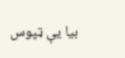بیا يې ټپوس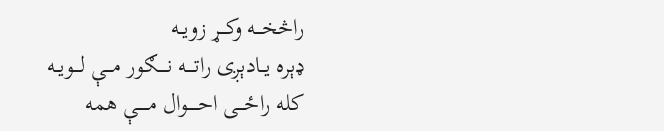راڅخـــه وکـــړ زویــه
ډېره یــادېږی راتــــه نــــګور مـــې لـــویــه
کله راځـــی احـــــوال مـــــې همه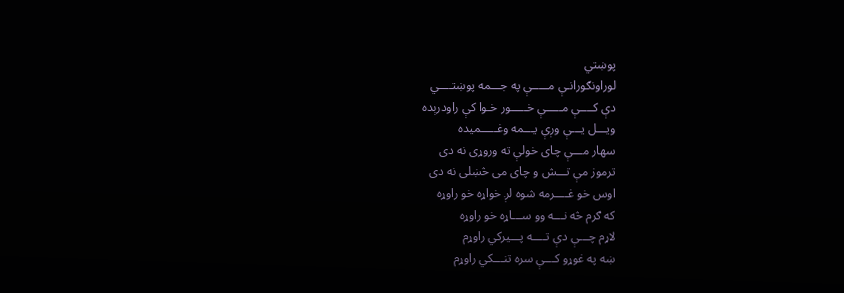پوښتي
لوراونګورانـې مـــــې په جـــمه پوښتــــي
دې کــــې مـــــې خـــــور خـوا کې راودرېده
ویـــل یـــې وږې یـــمه وغـــــمیده
سهار مـــې چای خولې ته وروړی نه دی
ترموز مې تـــش و چای می څښلی نه دی
اوس خو غــــرمه شوه لږ خواړه خو راوړه
که ګرم څه نـــه وو ســـاړه خو راوړه
لاړم چـــې دې تــــه پـــیرکي راوړم
ښه په غوړو کـــې سره تنـــکي راوړم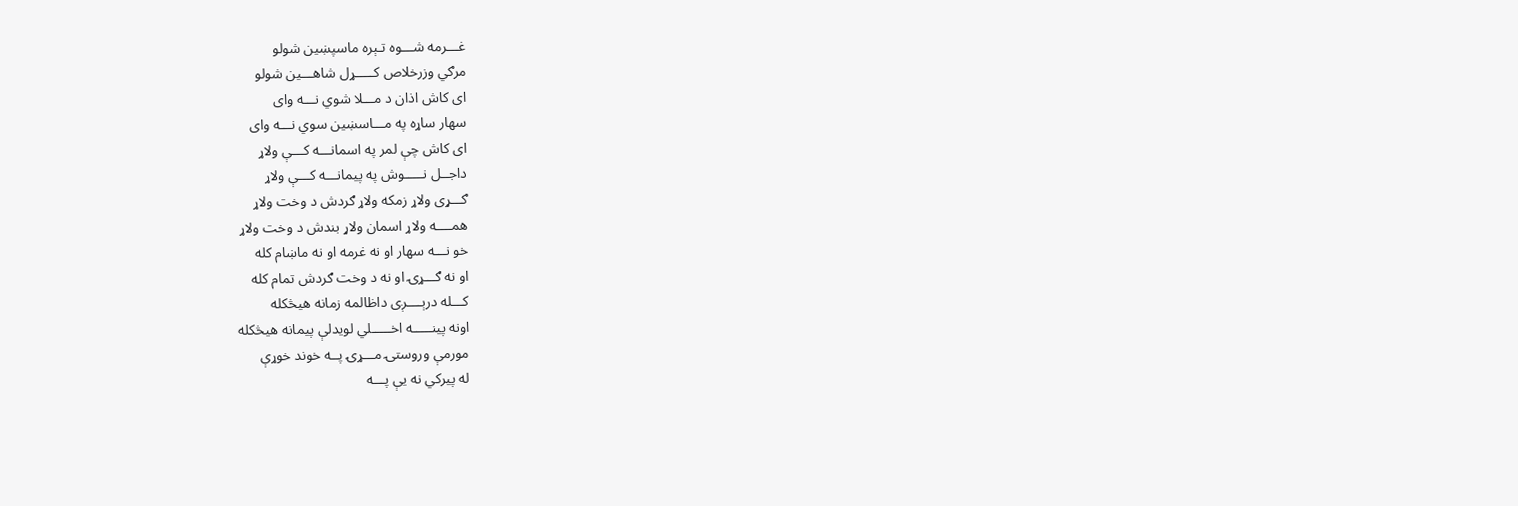غـــرمه شـــوه تـېره ماسپښین شولو
مرګي وزرخلاص کـــــړل شاهـــین شولو
ای کاش اذان د مـــلا شوي نـــه وای
سهار ساړه په مـــاسښین سوي نـــه وای
ای کاش چې لمر په اسمانـــه کـــې ولاړ
داجــل نـــــوش په پیمانـــه کـــې ولاړ
ګـــړی ولاړ زمکه ولاړ ګردش د وخت ولاړ
همــــه ولاړ اسمان ولاړ بندش د وخت ولاړ
خو نـــه سهار او نه غرمه او نه ماښام کله
او نه ګـــړۍ او نه د وخت ګردش تمام کله
کـــله درېــــږی داظالمه زمانه هیڅکله
اونه پینـــــه اخـــــلي لویدلې پیمانه هیڅکله
مورمې وروستۍ مـــړۍ پــه خوند خوړې
له پیرکي نه یې پـــه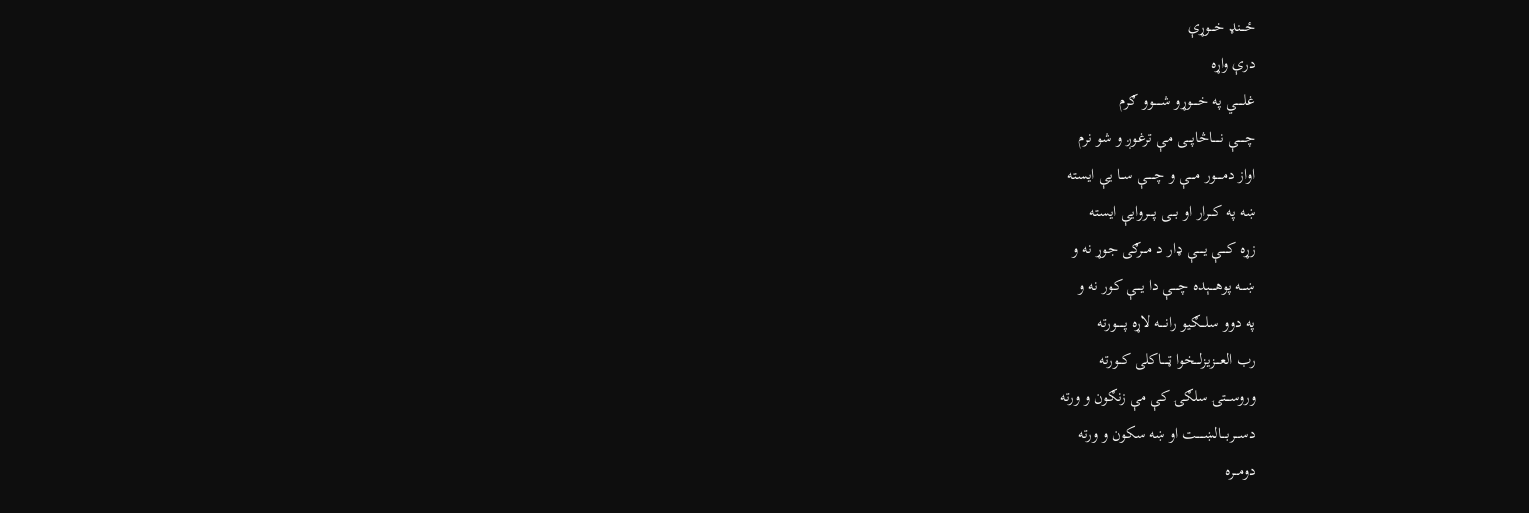ځـــنډ خـــوړې
درې واړه
غلـــــي په خــــوړو شـــــوو ګرم
چـــــې نـــــاڅاپـــی مې ترغوږ و شو نرم
اواز دمــــور مــــې و چـــــې ســا یې ایسته
ښه په کـــرار او بـــی پــــروایې ایسته
زړه کــــې یـــــې ډار د مـــرګی جوړ نه و
ښـــه پوهــــېده چــــې دا یـــې کور نه و
په دوو سلـــګیو رانــــه لاړه پـــــورته
رب العـــزیزلـــخوا ټـــــاکلی کــورته
وروســـتۍ سلګۍ کې مې زنګون و ورته
دســـربـــالښـــــت او ښه سکون و ورته
دومـــره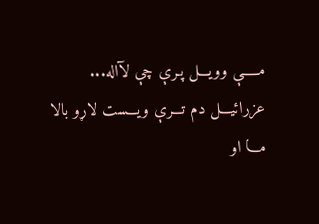مـــــې وویـــل پـرې چې لآاله...
عزرائیـــل دم تـــرې ویـــست لاړو بالا
مـــا او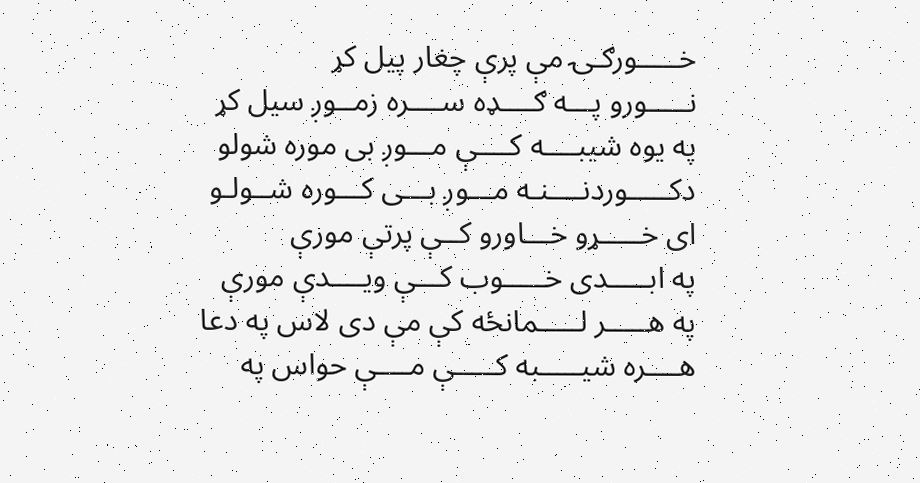خـــــورګـۍ مې پرې چغار پیل کړ
نـــــورو پـــه ګــــډه ســــره زمــوږ سیل کړ
په یوه شیبــــه کــــې مـــوږ بی موره شولو
دکـــــوردنــــنـه مـــوږ بـــی کـــوره شــولـو
ای خـــــړو خـــاورو کــې پرتې مورې
په ابـــــدی خـــــوب کـــې ویــــدې مورې
په هـــــر لـــــمانځه کې مې دی لاس په دعا
هــــره شیـــــبه کـــــې مــــې حواس په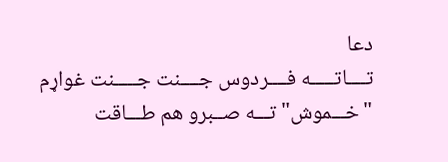دعا
تــــاتـــــه فــــردوس جــــنت جـــــنت غواړم
"خـــموش" تـــه صــبرو هم طـــاقت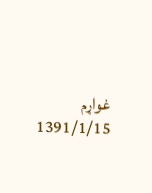غواړم
1391/1/15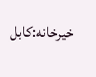خیرخانه:کابل